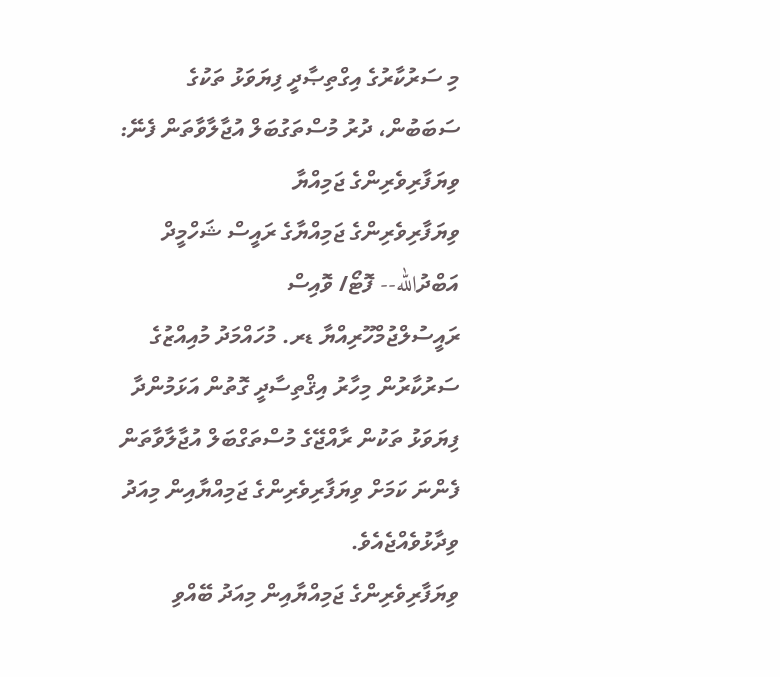މި ސަރުކާރުގެ އިގްތިޞާދީ ފިޔަވަޅު ތަކުގެ ސަބަބުން، ދުރު މުސްތަގުބަލް އުޖާލާވާތަން ފެނޭ: ވިޔަފާރިވެރިންގެ ޖަމިއްޔާ
ވިޔަފާރިވެރިންގެ ޖަމިއްޔާގެ ރައީސް ޝަހްމީދް އަބްދުالله-- ފޮޓޯ/ ވޮއިސް
ރައީސުލްޖުމްހޫރިއްޔާ ޑރ. މުހައްމަދު މުއިއްޒުގެ ސަރުކާރުން މިހާރު އިޤްތިސާދީ ގޮތުން އަޅަމުންދާ ފިޔަވަޅު ތަކުން ރާއްޖޭގެ މުސްތަގްބަލް އުޖާލާވާތަން ފެންނަ ކަމަށް ވިޔަފާރިވެރިންގެ ޖަމިއްޔާއިން މިއަދު ވިދާޅުވެއްޖެއެވެ.
ވިޔަފާރިވެރިންގެ ޖަމިއްޔާއިން މިއަދު ބޭއްވި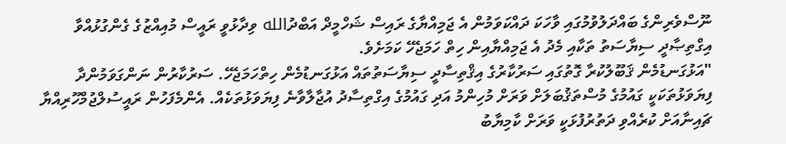ނޫސްވެރިންގެ ބައްދަލުވުމުގައި ވާހަކަ ދައްކަވަމުން އެ ޖަމިއްޔާގެ ރައިސް ޝަހްމީދް އަބްދުالله ވިދާޅުވީ ރައީސް މުއިއްޒުގެ ގެންގުޅުއްވާ އިގްތިޞާދީ ސިޔާސަތު ތަކާއި މެދު އެ ޖަމިއްޔާއިން ހިތް ހަމަޖެހޭ ކަމަށެވެ.
"އަޅުގަނޑުމެން ޤަބޫލުކުރާ ގޮތުގައި ސަރުކާރުގެ އިޤްތިސާދީ ސިޔާސަތުތައް އަޅުގަނޑުމެން ހިތްހަމަޖެހޭ. ސަރުކާރުން ނަންގަވަމުންދާ ފިޔަވަޅުތަކަކީ ގައުމުގެ މުސްތަޤުބަލަށް ވަރަށް މުހިންމު އަދި ގައުމުގެ އިގްތިސާދު އުޖާލާވާނެ ފިޔަވަޅުތަކެއް. އެންމެފަހުން ރައީސުލްޖުމްހޫރިއްޔާ ޗައިނާއަށް ކުރެއްވި ދަތުރުފުޅަކީ ވަރަށް ކާމިޔާބު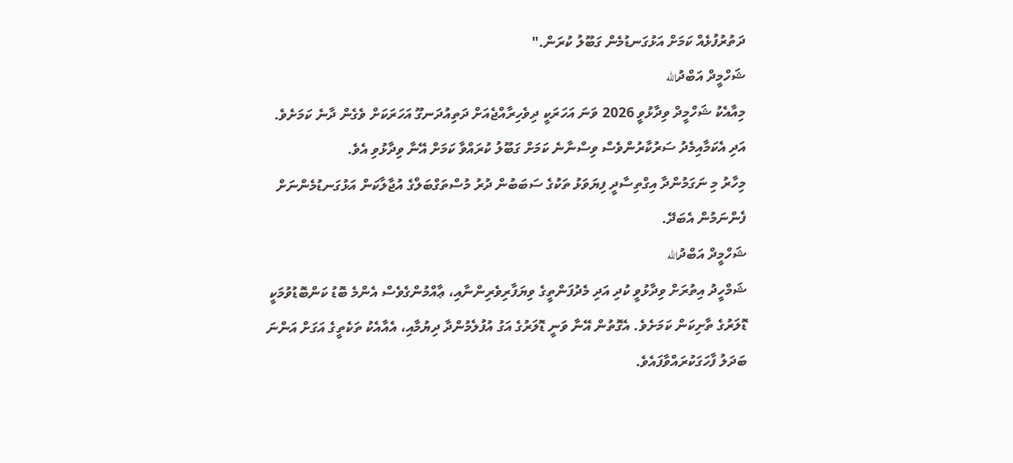ދަތުރުފުޅެއް ކަމަށް އަޅުގަނޑުމެން ގަބޫލު ކުރަން."
ޝަހްމީދް އަބްދުالله
މިއާއެކު ޝަހްމީދް ވިދާޅުވީ 2026 ވަނަ އަހަރަކީ ދިވެހިރާއްޖެއަށް ދަތިއުދަނގޫ އަހަރަކަށް ވެގެން ދާނެ ކަމަށެވެ. އަދި އެކަމާއިމެދު ސަރުކާރުންވެސް ވިސްނާނެ ކަމަށް ގަބޫލު ކުރައްވާ ކަމަށް އޭނާ ވިދާޅުވި އެވެ.
މިހާރު މި ނަގަމުންދާ އިގްތިސާދީ ފިޔަވަޅު ތަކުގެ ސަބަބުން ދުރު މުސްތަގްބަލްގެ އުޖާލާކަން އަޅުގަނޑުމެންނަށް ފެންނަމުން އެބަދޭ.
ޝަހްމީދް އަބްދުالله
ޝަމްހީދު އިތުރަށް ވިދާޅުވީ ކުދި އަދި މެދުފަންތީގެ ވިޔަފާރިވެރިންނާއި، ޢާއްމުންގެވެސް އެންމެ ބޮޑު ކަންބޮޑުވުމަކީ ޑޮލަރުގެ ތާށިކަން ކަމަށެވެ. އެގޮތުން އޭނާ ވަނީ ޑޮލަރުގެ އަގު އުފުލެމުންދާ ދިޔުމާއި، އެއާއެކު ތަކެތީގެ އަގަށް އަންނަ ބަދަލު ފާހަގަކުރައްވާފައެވެ.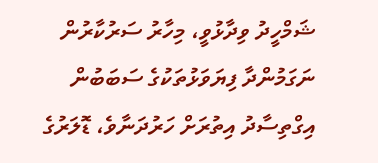ޝަމްހީދު ވިދާޅުވީ، މިހާރު ސަރުކާރުން ނަގަމުންދާ ފިޔަވަޅުތަކުގެ ސަބަބުން އިގްތިސާދު އިތުރަށް ހަރުދަނާވެ، ޑޮލަރުގެ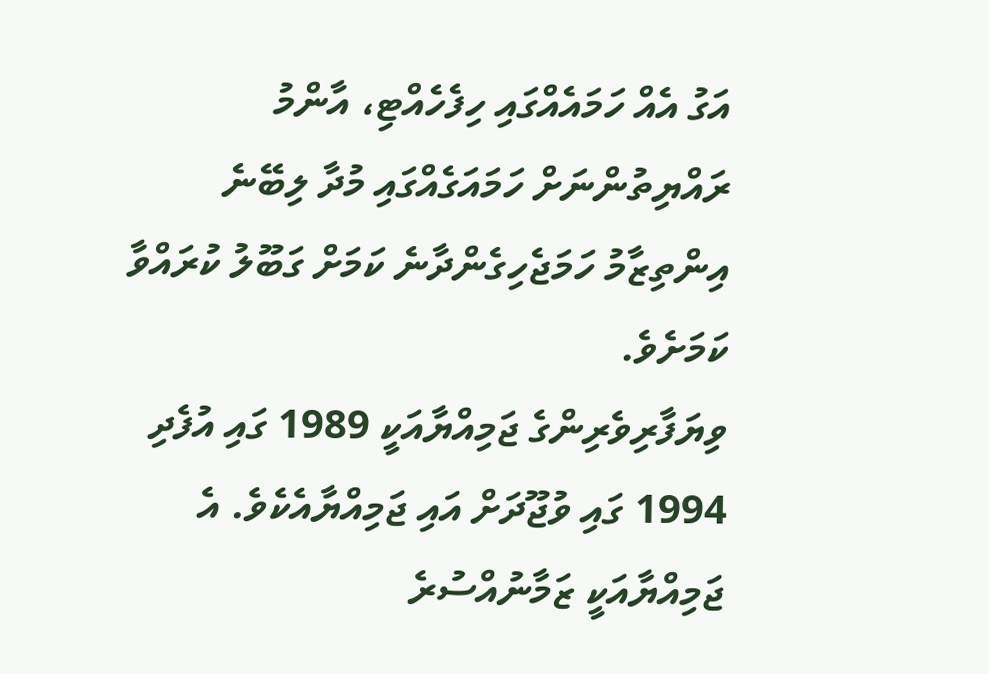އަގު އެއް ހަމައެއްގައި ހިފެހެއްޓި، އާންމު ރައްޔިތުންނަށް ހަމައަގެއްގައި މުދާ ލިބޭނެ އިންތިޒާމު ހަމަޖެހިގެންދާނެ ކަމަށް ގަބޫލު ކުރައްވާ ކަމަށެވެ.
ވިޔަފާރިވެރިންގެ ޖަމިއްޔާއަކީ 1989 ގައި އުފެދި 1994 ގައި ވުޖޫދަށް އައި ޖަމިއްޔާއެކެވެ. އެ ޖަމިއްޔާއަކީ ޒަމާނުއްސުރެ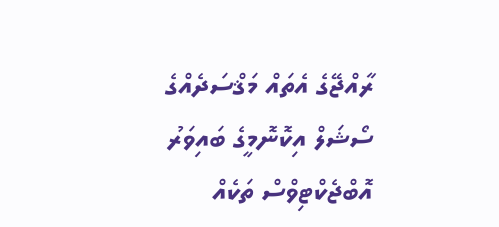ރާއްޖޭގެ އެތައް މަޤްސަދެއްގެ ސޯޝަލް އިކޮނޮމީގެ ބައިވަރު އޮބްޖެކްޓިވްސް ތަކެއް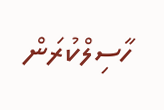ހާސިލްކުރަން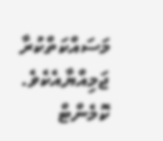މަސައްކަތްކުރާ ޖަމިއްޔާއެކެވެ.
ކޮމެންޓް